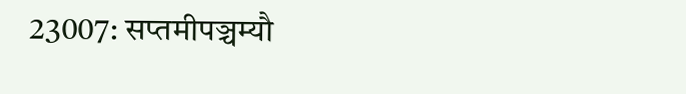23007: सप्तमीपञ्चम्यौ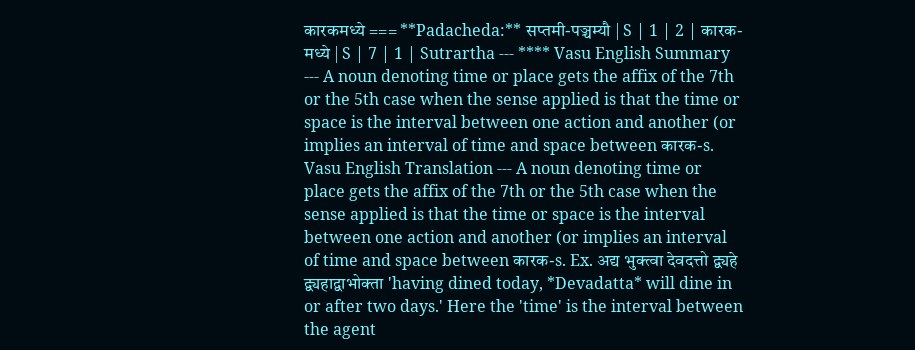कारकमध्ये === **Padacheda:** सप्तमी-पञ्चम्यौ | S | 1 | 2 | कारक-मध्ये | S | 7 | 1 | Sutrartha --- **** Vasu English Summary --- A noun denoting time or place gets the affix of the 7th or the 5th case when the sense applied is that the time or space is the interval between one action and another (or implies an interval of time and space between कारक-s. Vasu English Translation --- A noun denoting time or place gets the affix of the 7th or the 5th case when the sense applied is that the time or space is the interval between one action and another (or implies an interval of time and space between कारक-s. Ex. अद्य भुक्त्वा देवदत्तो द्व्यहे द्व्यहाद्वाभोक्ता 'having dined today, *Devadatta* will dine in or after two days.' Here the 'time' is the interval between the agent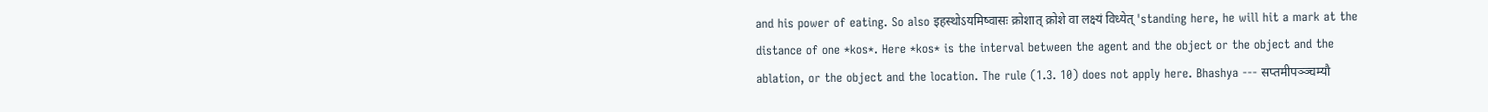and his power of eating. So also इहस्थोऽयमिष्वासः क्रोशात् क्रोशे वा लक्ष्यं विध्येत् 'standing here, he will hit a mark at the distance of one *kos*. Here *kos* is the interval between the agent and the object or the object and the ablation, or the object and the location. The rule (1.3. 10) does not apply here. Bhashya --- सप्तमीपञ्ञ्चम्यौ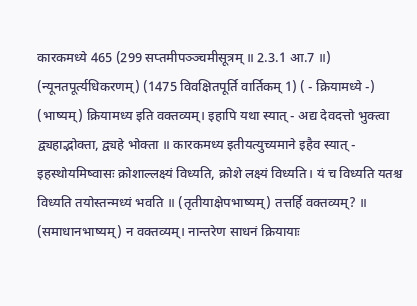कारकमध्ये 465 (299 सप्तमीपञ्ञ्चमीसूत्रम् ॥ 2.3.1 आ.7 ॥) (न्यूनतपूर्त्यधिकरणम्) (1475 विवक्षितपूर्ति वार्तिकम् 1) ( - क्रियामध्ये -) (भाष्यम्) क्रियामध्य इति वक्तव्यम्। इहापि यथा स्यात् - अद्य देवदत्तो भुक्त्वा द्व्यहाद्भोक्ता, द्व्यहे भोक्ता ॥ कारकमध्य इतीयत्युच्यमाने इहैव स्यात् - इहस्थोयमिष्वासः क्रोशाल्लक्ष्यं विध्यति, क्रोशे लक्ष्यं विध्यति। यं च विध्यति यतश्च विध्यति तयोस्तन्मध्यं भवति ॥ (तृतीयाक्षेपभाष्यम्) तत्तर्हि वक्तव्यम्? ॥ (समाधानभाष्यम्) न वक्तव्यम्। नान्तरेण साधनं क्रियायाः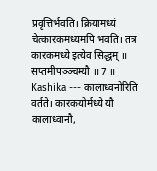प्रवृत्तिर्भवति। क्रियामध्यं चेत्कारकमध्यमपि भवति। तत्र कारकमध्ये इत्येव सिद्धम् ॥ सप्तमीपञ्ञ्चम्यौ ॥ 7 ॥ Kashika --- कालाध्वनोरिति वर्तते। कारकयोर्मध्ये यौ कालाध्वानौ,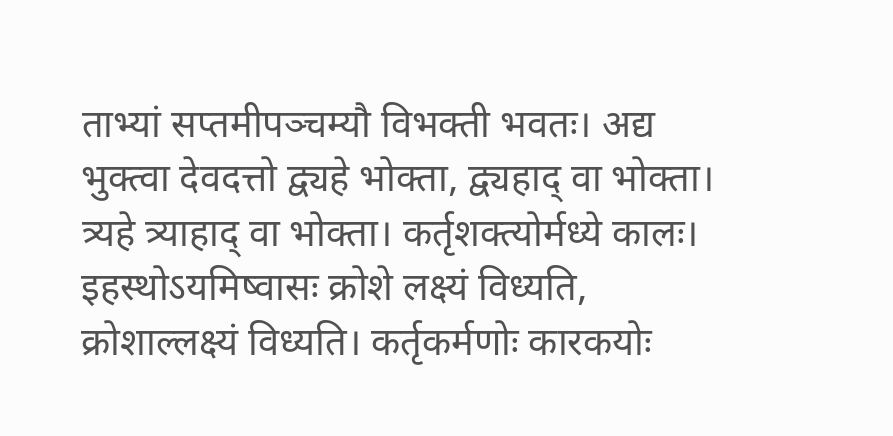ताभ्यां सप्तमीपञ्चम्यौ विभक्ती भवतः। अद्य भुक्त्वा देवदत्तो द्व्यहे भोक्ता, द्व्यहाद् वा भोक्ता। त्र्यहे त्र्याहाद् वा भोक्ता। कर्तृशक्त्योर्मध्ये कालः। इहस्थोऽयमिष्वासः क्रोशे लक्ष्यं विध्यति, क्रोशाल्लक्ष्यं विध्यति। कर्तृकर्मणोः कारकयोः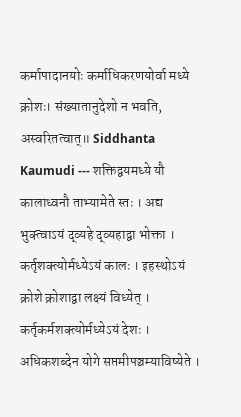कर्मापादानयोः कर्माधिकरणयोर्वा मध्ये क्रोशः। संख्यातानुदेशो न भवति, अस्वरितत्वात्॥ Siddhanta Kaumudi --- शक्तिद्वयमध्ये यौ कालाध्वनौ ताभ्यामेते स्तः । अद्य भुक्त्वाऽयं द्व्यहे द्व्यहाद्वा भोक्ता । कर्तृशक्त्योर्मध्येऽयं कालः । इहस्थोऽयं क्रोशे क्रोशाद्वा लक्ष्यं विध्येत् । कर्तृकर्मशक्त्योर्मध्येऽयं देशः । अधिकशब्देन योगे सप्तमीपञ्चम्याविष्येते ।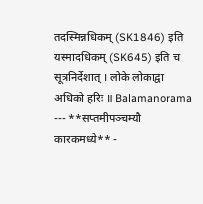तदस्मिन्नधिकम् (SK1846) इति यस्मादधिकम् (SK645) इति च सूत्रनिर्देशात् । लोके लोकाद्वा अधिको हरिः ॥ Balamanorama --- **सप्तमीपञ्चम्यौ कारकमध्ये** -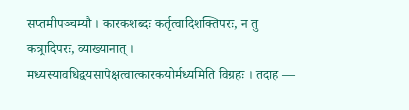सप्तमीपञ्चम्यौ । कारकशब्दः कर्तृत्वादिशक्तिपरः, न तु कत्र्रादिपरः, व्याख्यानात् । मध्यस्यावधिद्वयसापेक्षत्वात्कारकयोर्मध्यमिति विग्रहः । तदाह —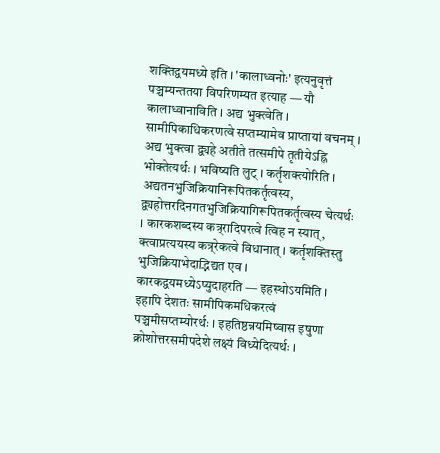शक्तिद्वयमध्ये इति । 'कालाध्वनोः' इत्यनुवृत्तं पञ्चम्यन्ततया विपरिणम्यत इत्याह — यौ कालाध्वानाविति । अद्य भुक्त्वेति । सामीपिकाधिकरणत्वे सप्तम्यामेव प्राप्तायां वचनम् । अद्य भुक्त्वा द्व्यहे अतीते तत्समीपे तृतीयेऽह्नि भोक्तेत्यर्थः । भविष्यति लुट् । कर्तृशक्त्योरिति । अद्यतनभुजिक्रियानिरूपितकर्तृत्वस्य, द्व्यहोत्तरदिनगतभुजिक्रियागिरूपितकर्तृत्वस्य चेत्यर्थः । कारकशब्दस्य कत्र्रादिपरत्वे त्विह न स्यात्, क्त्वाप्रत्ययस्य कत्र्रेकत्वे विधानात् । कर्तृशक्तिस्तु भुजिक्रियाभेदाद्भिद्यत एव । कारकद्वयमध्येऽप्युदाहरति — इहस्थोऽयमिति । इहापि देशतः सामीपिकमधिकरत्वं पञ्चमीसप्तम्योरर्थः । इहतिष्ठन्नयमिष्वास इषुणा क्रोशोत्तरसमीपदेशे लक्ष्यं विध्येदित्यर्थः ।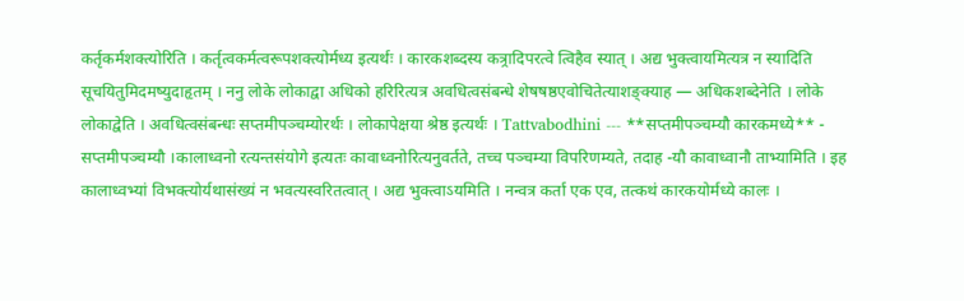कर्तृकर्मशक्त्योरिति । कर्तृत्वकर्मत्वरूपशक्त्योर्मध्य इत्यर्थः । कारकशब्दस्य कत्र्रादिपरत्वे त्विहैव स्यात् । अद्य भुक्त्वायमित्यत्र न स्यादिति सूचयितुमिदमष्युदाहृतम् । ननु लोके लोकाद्वा अधिको हरिरित्यत्र अवधित्वसंबन्धे शेषषष्ठएवोचितेत्याशङ्क्याह — अधिकशब्देनेति । लोके लोकाद्वेति । अवधित्वसंबन्धः सप्तमीपञ्चम्योरर्थः । लोकापेक्षया श्रेष्ठ इत्यर्थः । Tattvabodhini --- **सप्तमीपञ्चम्यौ कारकमध्ये** - सप्तमीपञ्चम्यौ ।कालाध्वनो रत्यन्तसंयोगे इत्यतः कावाध्वनोरित्यनुवर्तते, तच्च पञ्चम्या विपरिणम्यते, तदाह -यौ कावाध्वानौ ताभ्यामिति । इह कालाध्वभ्यां विभक्त्योर्यथासंख्यं न भवत्यस्वरितत्वात् । अद्य भुक्त्वाऽयमिति । नन्वत्र कर्ता एक एव, तत्कथं कारकयोर्मध्ये कालः ।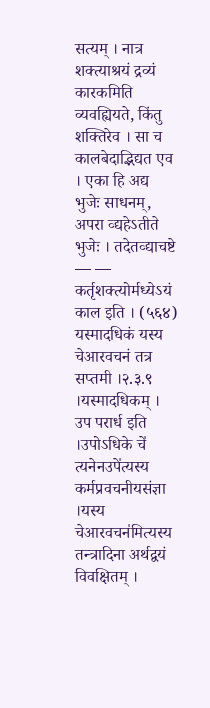सत्यम् । नात्र शक्त्याश्रयं द्रव्यं कारकमिति व्यवह्यियते, किंतु शक्तिरेव । सा च कालबेदाद्भिद्यत एव । एका हि अद्य भुजेः साधनम्, अपरा व्द्यहेऽतीते भुजेः । तदेतव्द्याचष्टे — — कर्तृशक्त्योर्मध्येऽयं काल इति । (५६४) यस्मादधिकं यस्य चेआरवचनं तत्र सप्तमी ।२.३.९ ।यस्मादधिकम् । उप परार्ध इति ।उपोऽधिके चे॑ त्यनेनउपे॑त्यस्य कर्मप्रवचनीयसंज्ञा ।यस्य चेआरवचन॑मित्यस्य तन्त्रादिना अर्थद्वयं विवक्षितम् ।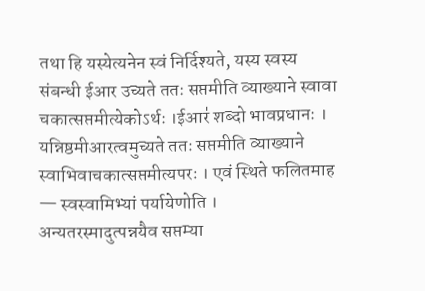तथा हि यस्येत्यनेन स्वं निर्दिश्यते, यस्य स्वस्य संबन्धी ईआर उच्यते ततः सप्तमीति व्याख्याने स्वावा चकात्सप्तमीत्येकोऽर्थः ।ईआर॑ शब्दो भावप्रधानः । यन्निष्ठमीआरत्वमुच्यते ततः सप्तमीति व्याख्याने स्वाभिवाचकात्सप्तमीत्यपरः । एवं स्थिते फलितमाह — स्वस्वामिभ्यां पर्यायेणोति । अन्यतरस्मादुत्पन्नयैव सप्तम्या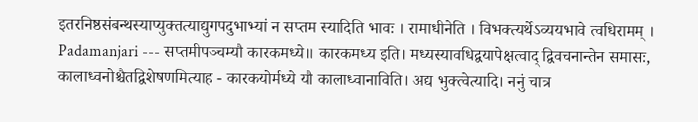इतरनिष्ठसंबन्थस्याप्युक्तत्याद्युगपदुभाभ्यां न सप्तम स्यादिति भावः । रामाधीनेति । विभक्त्यर्थेऽव्ययभावे त्वधिरामम् । Padamanjari --- सप्तमीपञ्चम्यौ कारकमध्ये॥ कारकमध्य इति। मध्यस्यावधिद्वयापेक्षत्वाद् द्विवचनान्तेन समासः, कालाध्वनोश्चैतद्विशेषणमित्याह - कारकयोर्मध्ये यौ कालाध्वानाविति। अद्य भुक्त्वेत्यादि। ननुं चात्र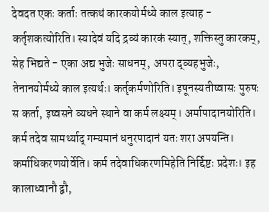देवदत एकः कर्ताः तत्कथं कारकयोर्मध्ये काल इत्याह - कर्तृशकत्योरिति। स्यादेवं यदि द्रव्यं कारकं स्यात्, शक्तिस्तु कारकम्, सेह भिद्यते - एका अद्य भुजेः साधनम्, अपरा द्व्यहभुजेः, तेनानयोर्मध्ये काल इत्यर्थः। कर्तृकर्मणोरिति। इषूनस्यतीष्वासः पुरुषः स कर्ता, इष्वसने व्यधने स्थाने वा कर्म लक्ष्यम्। अर्मापादानयोरिति। कर्म तदेव सामर्थ्याद् गम्यमानं धनुरपादानं यतः शरा अपयन्ति। कर्माधिकरणयोर्वेति। कर्म तदेवाधिकरणमिहेति निर्द्दिष्टः प्रदेशः। इह कालाध्वानौ द्वौ,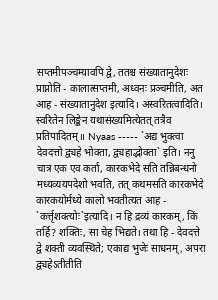सप्तमीपञ्चम्यावपि द्वे, ततश्च संख्यातानुदेशः प्राप्नोति - कालात्सप्तमी, अध्वनः प्रञ्चमीति, अत आह - संख्यातानुदेश इत्यादि। अस्वरितत्वादिति। स्वरितेन लिङ्केन यथासंख्यमित्येतत् तत्रैव प्रतिपादितम्॥ Nyaas ----- `अद्य भुक्त्वा देवदत्तो द्व्यहे भोक्ता, द्व्यहाद्भोक्ता` इति। ननु चात्र एक एव कर्ता, कारकभेदे सति तन्निबन्धनो मध्यव्ययपदेशो भवति, तत् कथमसति कारकभेदे कारकयोर्मध्ये कालो भवतीत्यत आह - `कर्त्तृशक्त्योः`इत्यादि। न हि द्रव्यं कारकम्, किं तर्हि? शक्तिः, सा चेह भिद्यते। तथा हि - देवदत्ते द्वे शक्ती व्यवस्थिते; एकाद्य भुजेः साधनम्, अपरा द्व्यहेऽतीतीति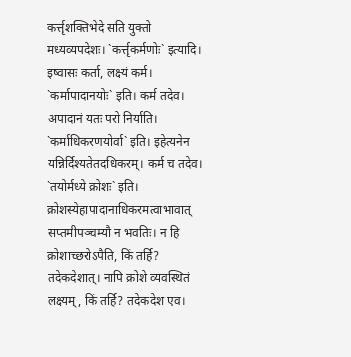कर्त्तृशक्तिभेदे सति युक्तो मध्यव्यपदेशः। `कर्त्तृकर्मणोः` इत्यादि। इष्वासः कर्ता, लक्ष्यं कर्म। `कर्मापादानयोः` इति। कर्म तदेव। अपादानं यतः परो निर्याति। `कर्माधिकरणयोर्वा` इति। इहेत्यनेन यन्निर्दिश्यतेतदधिकरम्। कर्म च तदेव। `तयोर्मध्ये क्रोशः` इति। क्रोशस्येहापादानाधिकरमत्वाभावात् सप्तमीपञ्चम्यौ न भवतिः। न हि क्रोशाच्छरोऽपैति, किं तर्हि? तदेकदेशात्। नापि क्रोशे व्यवस्थितं लक्ष्यम्, किं तर्हि? तदेकदेश एव।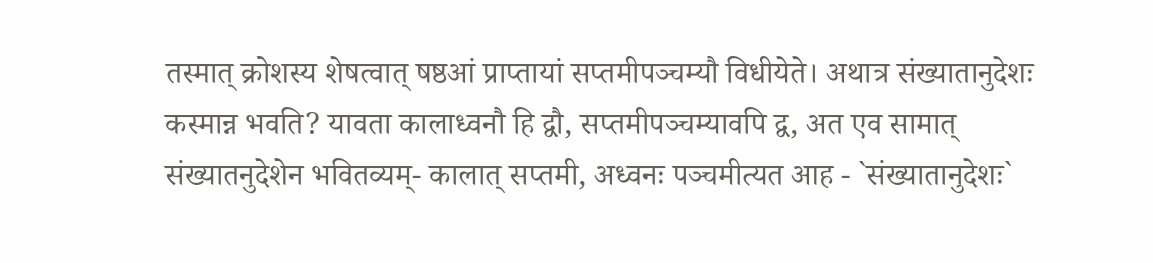तस्मात् क्रोशस्य शेषत्वात् षष्ठआं प्राप्तायां सप्तमीपञ्चम्यौ विधीयेते। अथात्र संख्यातानुदेशः कस्मान्न भवति? यावता कालाध्वनौ हि द्वौ, सप्तमीपञ्चम्यावपि द्व, अत एव सामात् संख्यातनुदेशेन भवितव्यम्- कालात् सप्तमी, अध्वनः पञ्चमीत्यत आह - `संख्यातानुदेशः`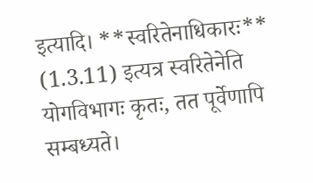इत्यादि। **स्वरितेनाधिकारः** (1.3.11) इत्यत्र स्वरितेनेति योगविभागः कृतः, तत पूर्वेणापि सम्बध्यते।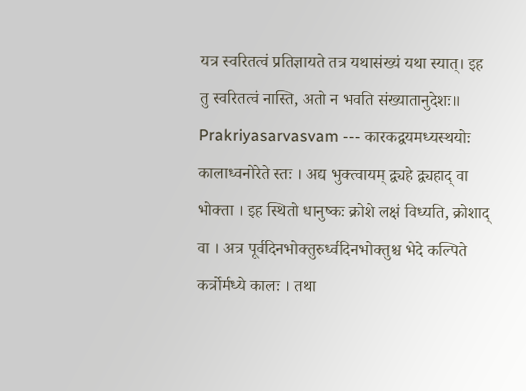यत्र स्वरितत्वं प्रतिज्ञायते तत्र यथासंख्यं यथा स्यात्। इह तु स्वरितत्वं नास्ति, अतो न भवति संख्यातानुदेशः॥ Prakriyasarvasvam --- कारकद्वयमध्यस्थयोः कालाध्वनोरेते स्तः । अद्य भुक्त्वायम् द्व्यहे द्व्यहाद् वा भोक्ता । इह स्थितो धानुष्कः क्रोशे लक्षं विध्यति, क्रोशाद् वा । अत्र पूर्वदिनभोक्तुरुर्ध्वदिनभोक्तुश्च भेदे कल्पिते कर्त्रोर्मध्ये कालः । तथा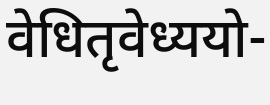वेधितृवेध्ययो-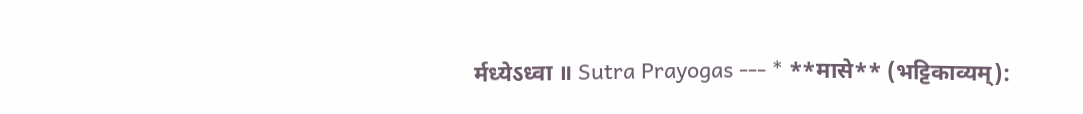र्मध्येऽध्वा ॥ Sutra Prayogas --- * **मासे** (भट्टिकाव्यम्):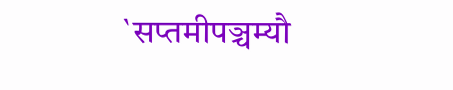`सप्तमीपञ्चम्यौ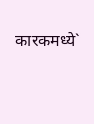कारकमध्ये`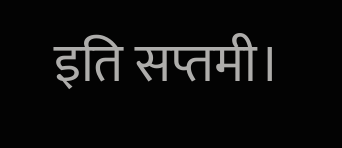इति सप्तमी।